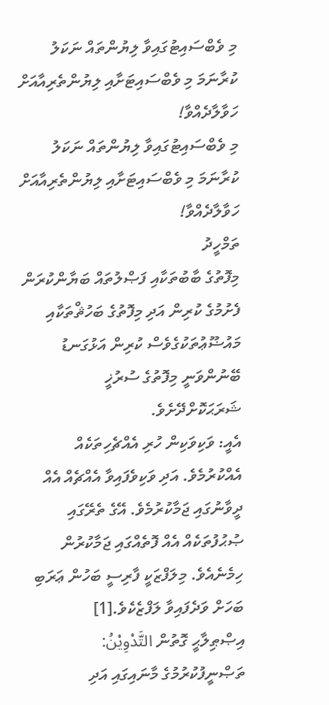މި ވެބްސައިޓުގައިވާ ލިޔުންތައް ނަކަލު ކުރާނަމަ މި ވެބްސައިޓަށާއި ލިޔުންތެރިއާއަށް ހަވާލާދެއްވާ!
މި ވެބްސައިޓުގައިވާ ލިޔުންތައް ނަކަލު ކުރާނަމަ މި ވެބްސައިޓަށާއި ލިޔުންތެރިއާއަށް ހަވާލާދެއްވާ!
ތަމްހީދު
މިފޮތުގެ ބާބުތަކާއި ފަޞްލުތައް ބަޔާންކުރަން ފެށުމުގެ ކުރިން އަދި މިފޮތުގެ ބަހުޘްތަކާއި މައުޟޫޢުތަކުގެވެސް ކުރިން އަޅުގަނޑު ބޭނުންވަނީ މިފޮތުގެ ސުރުޚީ ޝަރަޙަކޮށްދޭށެވެ.
އެއީ: ވަކިވަކިން ހުރި އެއްޗެހިތަކެއް އެއްކުރުމެވެ. އަދި ވަކިވެފައިވާ އެއްޗެއް އެއް ދީވާނުގައި ޖަމާކުރުމެވެ. އޭގެ ތެރޭގައި ޞުޙުފުތަކެއް އެއް ފޮތެއްގައި ޖަމާކުރުން ހިމެނެއެވެ. މިލަފްޒަކީ ފާރިސީ ބަހުން ޢަރަބި ބަހަށް ވަދެފައިވާ ލަފްޒެކެވެ.[1]
އިޞްޠިލާޙީ ގޮތުން التَّدْوِيْنُ:
ތަޞްނީފުކުރުމުގެ މާނައިގައި އަދި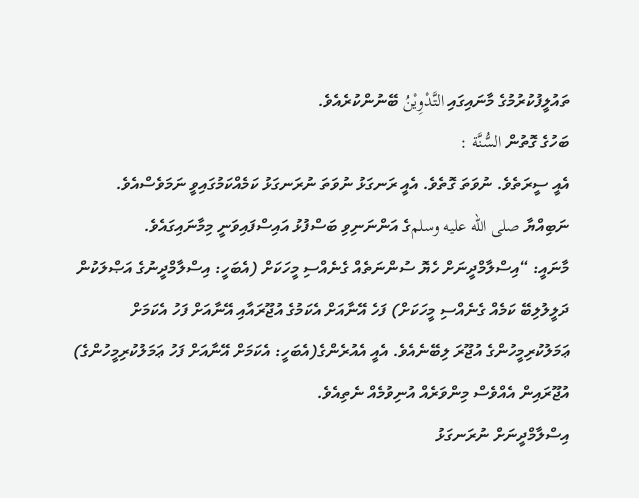ތައުލީފުކުރުމުގެ މާނައިގައި التَّدْوِيْنُ ބޭނުންކުރެއެވެ.
ބަހުގެ ގޮތުން السُّنَّة :
އެއީ ސީރަތެވެ. ނުވަތަ ގޮތެވެ. އެއީ ރަނގަޅު ނުވަތަ ނުރަނގަޅު ކަމެއްކަމުގައިވީ ނަމަވެސްއެވެ.
ނަބިއްޔާ صلى الله عليه وسلمގެ އަންނަނިވި ބަސްފުޅު އައިސްފައިވަނީ މިމާނައިގައެވެ.
މާނައީ: “އިސްލާމްދީނަށް ހެޔޮ ސުންނަތެއް ގެނެއްސި މީހަކަށް (އެބަހީ: އިސްލާމްދީނުގެ އަޞްލަކުން ދަލީލުލިބޭ ކަމެއް ގެނެއްސި މީހަކަށް) ފަހެ އޭނާއަށް އެކަމުގެ އުޖޫރައާއި އޭނާއަށް ފަހު އެކަމަށް ޢަމަލުކުރިމީހުންގެ އުޖޫރަ ލިބޭނެއެވެ. އެއީ އެއުރެންގެ(އެބަހީ: އެކަމަށް އޭނާއަށް ފަހު ޢަމަލުކުރިމީހުންގެ) އުޖޫރައިން އެއްވެސް މިންވަރެއް އުނިވުމެއް ނެތިއެވެ.
އިސްލާމްދީނަށް ނުރަނގަޅު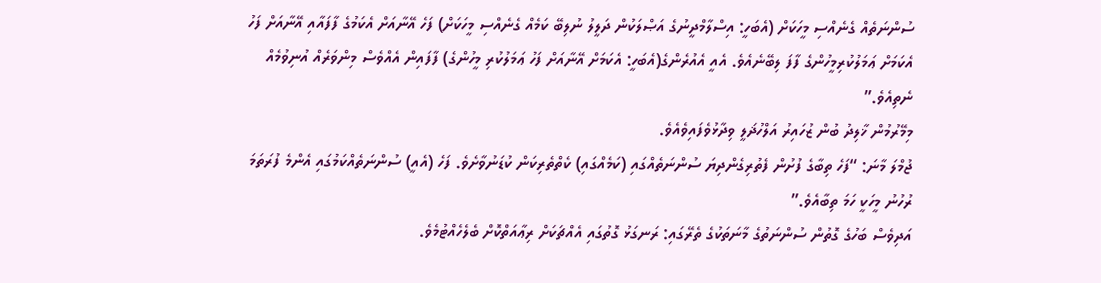ސުންނަތެއް ގެނެއްސި މީހަކަށް (އެބަހީ: އިސްލާމްދީނުގެ އަޞްލަކުން ދަލީލު ނުލިބޭ ކަމެއް ގެނެއްސި މީހަކަށް) ފަހެ އޭނާއަށް އެކަމުގެ ފާފައާއި އޭނާއަށް ފަހު އެކަމަށް ޢަމަލުކުރިމީހުންގެ ފާފަ ލިބޭނެއެވެ. އެއީ އެއުރެންގެ(އެބަހީ: އެކަމަށް އޭނާއަށް ފަހު ޢަމަލުކުރި މީހުންގެ) ފާފައިން އެއްވެސް މިންވަރެއް އުނިވުމެއް ނެތިއެވެ.”
މިމޭރުމުން ޚާލިދު ބުން ޒުހައިރު އަލްހުޛަލީ ވިދާޅުވެފައިވެއެވެ.
ޖުމްލަ މާނަ: “ފަހެ ތިބާގެ ފުށުން ފެތުރިގެންދިޔަ ސުންނަތެއްގައި (ކަމެއްގައި) ކެތްތެރިކަން ކުޑަނުވާށެވެ. ފަހެ (އެއީ) ސުންނަތެއްކަމުގައި އެންމެ ފުރަތަމަ ރުހުނު މީހަކީ ހަމަ ތިބާއެވެ.”
އަދިވެސް ބަހުގެ ގޮތުން ސުންނަތުގެ މާނަތަކުގެ ތެރޭގައި: ރަނގަޅު ގޮތުގައި އެއްޗަކަށް ރިޢާއަތްކޮށް ބެލެހެއްޓުމެވެ.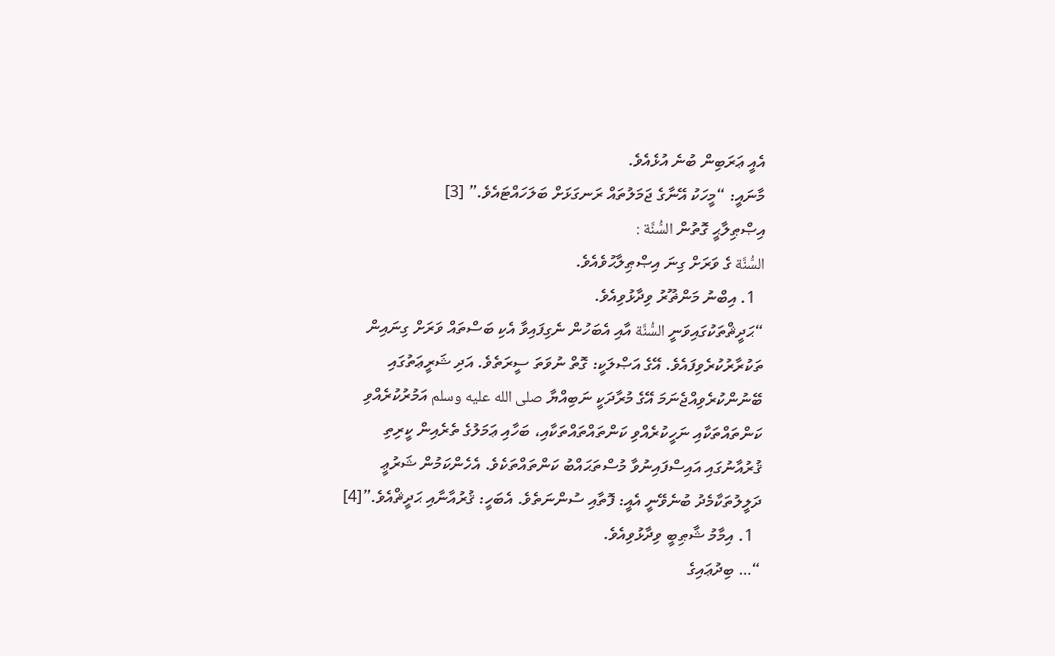އެއީ ޢަރަބިން ބުނެ އުޅެއެވެ.
މާނައީ: “މީހަކު އޭނާގެ ޖަމަލުތައް ރަނގަޅަށް ބަލަހައްޓައެވެ.” [3]
އިޞްޠިލާޙީ ގޮތުން السُّنَّة :
السُّنَّة ގެ ވަރަށް ގިނަ އިޞްޠިލާޙުވެއެވެ.
  1. އިބްނު މަންޡޫރު ވިދާޅުވިއެވެ.
“ޙަދީޘްތަކުގައިވަނީ السُّنَّة އާއި އެބަހުން ނެގިފައިވާ އެކި ބަސްތައް ވަރަށް ގިނައިން ތަކުރާރުކުރެވިފައެވެ. އޭގެ އަޞްލަކީ: ގޮތް ނުވަތަ ސީރަތެވެ. އަދި ޝަރީޢަތުގައި ބޭނުންކުރެވިއްޖެނަމަ އޭގެ މުރާދަކީ ނަބިއްޔާ صلى الله عليه وسلم އަމުރުކުރެއްވި ކަންތައްތަކާއި ނަހީކުރެއްވި ކަންތައްތައްތަކާއި، ބަހާއި ޢަމަލުގެ ތެރެއިން ކީރިތި ޤުރުއާނުގައި އައިސްފައިނުވާ މުސްތަޙައްބު ކަންތައްތަކެވެ. އެހެންކަމުން ޝަރުޢީ ދަލީލުތަކާމެދު ބުނެވޭނީ އެއީ: ފޮތާއި ސުންނަތެވެ. އެބަހީ: ޤުރުއާނާއި ޙަދީޘްއެވެ.”[4]
  1. އިމާމު ޝާޠިބީ ވިދާޅުވިއެވެ.
“… ބިދުޢައިގެ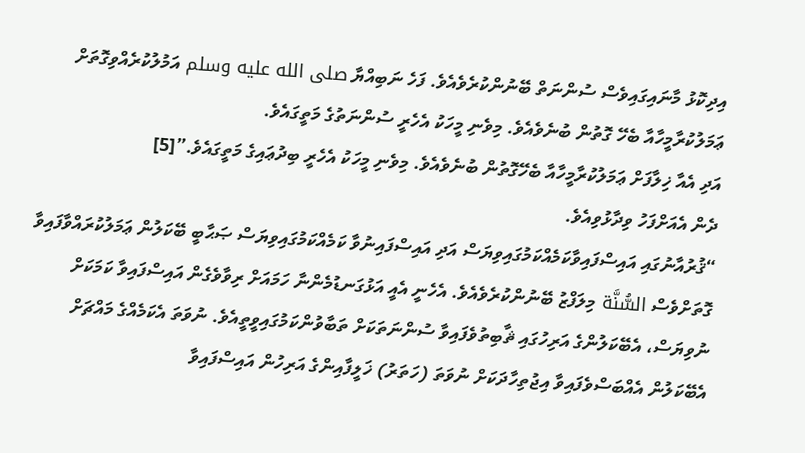އިދިކޮޅު މާނައިގައިވެސް ސުންނަތް ބޭނުންކުރެވެއެވެ. ފަހެ ނަބިއްޔާ صلى الله عليه وسلم އަމުލުކުރެއްވިގޮތަށް ޢަމަލުކުރާމީހާއާ ބެހޭ ގޮތުން ބުނެވެއެވެ. މިވެނި މީހަކު އެހެރީ ސުންނަތުގެ މަތީގައެވެ.
އަދި އެއާ ޚިލާފަށް ޢަމަލުކުރާމީހާއާ ބެހޭގޮތުން ބުނެވެއެވެ. މިވެނި މީހަކު އެހެރީ ބިދުޢައިގެ މަތީގައެވެ.”[5]
ދެން އެއަށްފަހު ވިދާޅުވިއެވެ.
“ޤުރުއާނުގައި އައިސްފައިވާކަމެއްކަމުގައިވިޔަސް އަދި އައިސްފައިނުވާ ކަމެއްކަމުގައިވިޔަސް ޞަޙާބީ ބޭކަލުން ޢަމަލުކުރައްވާފައިވާ ގޮތަށްވެސް السُّنَّة މިލަފްޒު ބޭނުންކުރެވެއެވެ. އެހެނީ އެއީ އަޅުގަނޑުމެންނާ ހަމައަށް ރިވާވެގެން އައިސްފައިވާ ކަމަކަށް ނުވިޔަސް، އެބޭކަލުންގެ އަރިހުގައި ޘާބިތުވެފައިވާ ސުންނަތަކަށް ތަބާވުންކަމުގައިވީތީއެވެ. ނުވަތަ އެކަމެއްގެ މައްޗަށް އެބޭކަލުން އެއްބަސްވެފައިވާ އިޖުތިހާދަކަށް ނުވަތަ (ހަތަރު) ޚަލީފާއިންގެ އަރިހުން އައިސްފައިވާ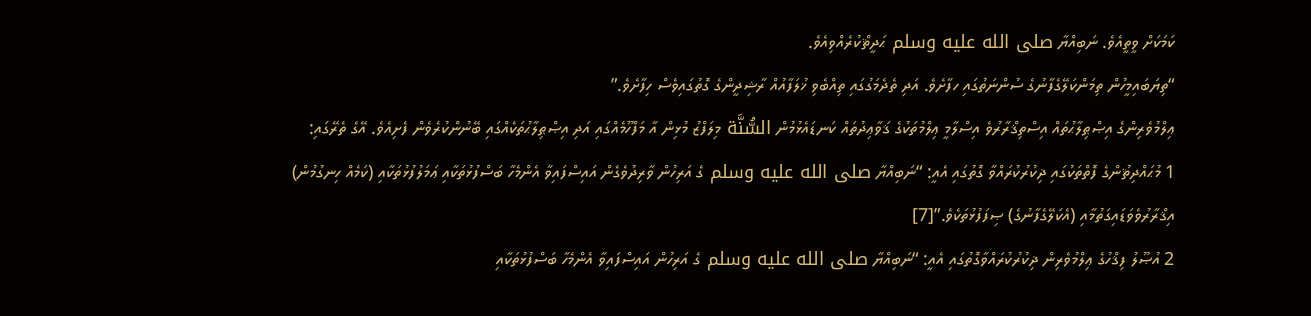ކަމަކަށް ވީތީއެވެ. ނަބިއްޔާ صلى الله عليه وسلم ޙަދީޘްކުރެއްވިއެވެ.
“ތިޔަބައިމީހުން ތިމަންކަލޭގެފާނުގެ ސުންނަތުގައި ހފާށެވެ. އަދި ތެދެމަގުގައި ތިއްބެވި ޚުލަފާއުއް ރާޝިދީންގެ ގޮތުގައިވެސް ހިފާށެވެ.”
ޢިލްމުވެރިންގެ އިޞްޠިލާޙުތައް އިސްތިޤްރާރުވެ އިސްލާމީ ޢިލްމުތަކުގެ ޤަވާޢިދުތައް ކަނޑައެޅުމުން السُّنَّة މިލަފްޒު މުޅިން އާ މަފްހޫމެއްގައި އަދި އިޞްޠިލާޙުތަކެއްގައި ބޭނުންކުރެވެން ފެށިއެވެ. އޭގެ ތެރޭގައި:
1 މުޙައްދިޘުންގެ ފޮތްތަކުގައި ޛިކުރުކުރައްވާ ގޮތުގައި އެއީ: “ނަބިއްޔާ صلى الله عليه وسلم ގެ އަރިހުން ވާރިދުވެގެން އައިސްފައިވާ އެންމެހާ ބަސްފުޅުތަކާއި ޢަމަލުފުޅުތަކާއި (ކަމެއް ހިނގުމުން) އިޤްރާރުވެވަޑައިގަތުމާއި (އެކަލޭގެފާނުގެ) ޞިފަފުޅުތަކެވެ.”[7]
2 އުޞޫލު ފިޤްހުގެ ޢިލްމުވެރިން ޛިކުރުކުރައްވާގޮތުގައި އެއީ: “ނަބިއްޔާ صلى الله عليه وسلم ގެ އަރިހުން އައިސްފައިވާ އެންމެހާ ބަސްފުޅުތަކާއި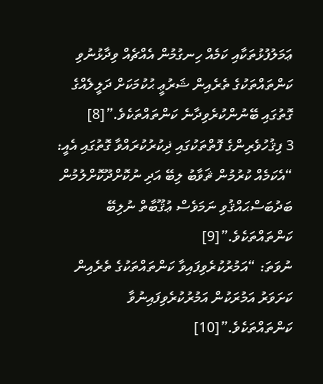ޢަމަލުފުޅުތަކާއި ކަމެއް ހިނގުމުން އެއްޗެއް ވިދާޅުނުވި ކަންތައްތަކުގެ ތެރެއިން ޝަރުޢީ ޙުކުމަކަށް ދަލީލެއްގެ ގޮތުގައި ބޭނުންކުރެވިދާނެ ކަންތައްތަކެވެ.”[8]
3 ފިޤުހުވެރިންގެ ފޮތްތަކުގައި ޛިކުރުކުރައްވާ ގޮތުގައި އެއީ: “އެކަމެއް ކުރުމުން ޘަވާބު ލިބޭ އަދި ނުކޮށްދޫކޮށްލުމުން ބަދުބަސްޙައްޤުވި ނަމަވެސް ޢުޤޫބާތް ނުލިބޭ ކަންތައްތަކެވެ.”[9]
ނުވަތަ: “އަމުރުކުރެވިފައިވާ ކަންތައްތަކުގެ ތެރެއިން ކަށަވަރު އަމުރަކުން އަމުރުކުރެވިފައިނުވާ ކަންތައްތަކެވެ.”[10]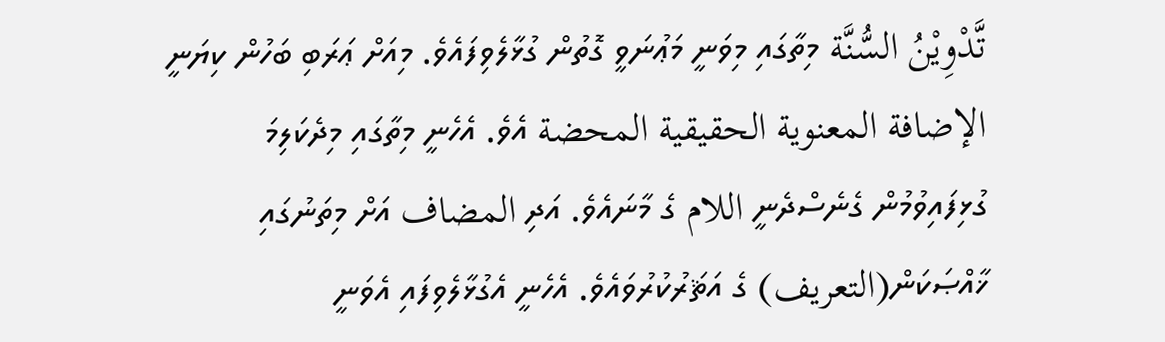تَّدْوِيْنُ السُّنَّة މިތާގައި މިވަނީ މަޢުނަވީ ގޮތުން ގުޅާލެވިފައެވެ. މިއަށް ޢަރަބި ބަހުން ކިޔަނީ الإضافة المعنوية الحقيقية المحضة އެވެ. އެހެނީ މިތާގައި މިދެކަލިމަ ގުޅިފައިވުމުން ގެނެސްދެނީ اللام ގެ މާނައެވެ. އަދި المضاف އަށް މިތަނުގައި ޚާއްޞަކަން(التعريف) ގެ އަޘަރުކުރުވައެވެ. އެހެނީ އެގުޅާލެވިފައި އެވަނީ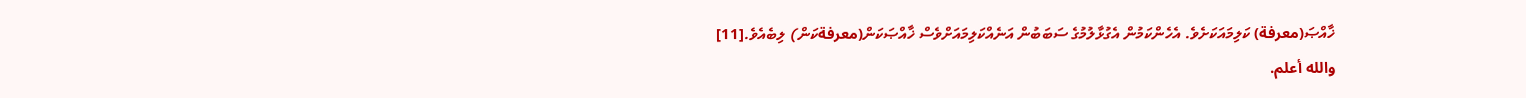ޚާއްޞަ(معرفة) ކަލިމައަކަށެވެ. އެހެންކަމުން އެގުޅާލުމުގެ ސަބަބުން އަނެއްކަލިމައަށްވެސް ޚާއްޞަކަން(معرفةކަން) ލިބެއެވެ.[11] والله أعلم.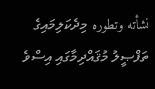نشأته وتطوره މިދެކަލިމައިގެ ތަފްޞީލު މުޤައްދިމާގައި އިސްވެ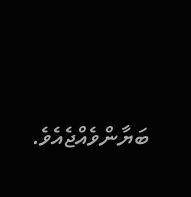ބަޔާންވެއްޖެއެވެ.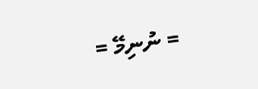= ނުނިމޭ =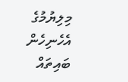މިލިޔުމުގެ އެހެނިހެން ބައިތައް